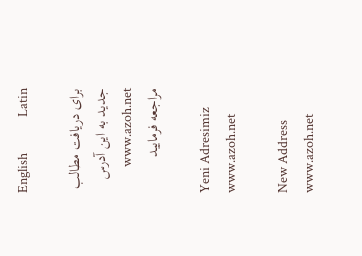English            Latin

برای دریافت مطالب جدید به این آدرس www.azoh.net  مراجعه فرمایید

Yeni Adresimiz www.azoh.net

New Address www.azoh.net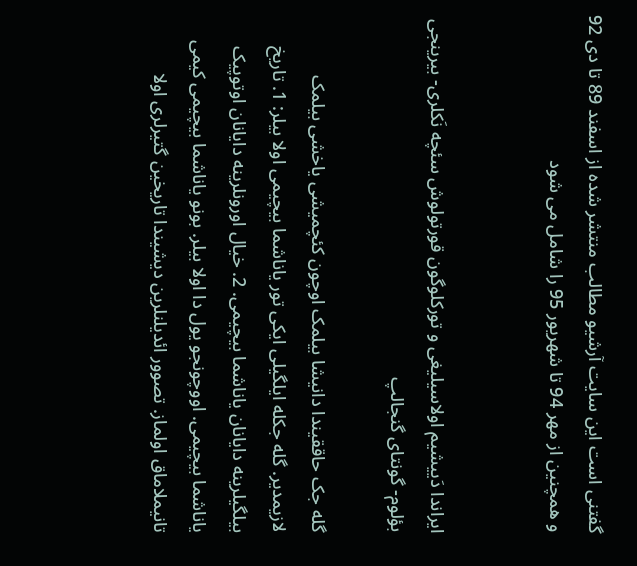گفتنی است این سایت آرشیو مطالب منتشر شده از اسفند 89 تا دی 92 و همچنین از مهر 94 تا شهریور 95 را شامل می شود


ایراندا دَییشیم اولاسیلیغی و تورکلوگون قورتولوش سئچه نَکلری- بیرینجی بؤلوم- گونتای گنجالپ

گله جک حاققیندا دانیشا بیلمک اوچون کئچمیشی یاخشی بیلمک لازیمدیر. گله جکله ایلگیلی ایکی تور یاناشما بیچیمی اولا بیلر: 1. تاریخ بیلگیلرینه دایانان یاناشما بیچیمی. 2. خیال اورونلرینه دایانان اوتوپیک یاناشما بیچیمی. اووچونجو یول دا اولا بیلر. بونو یاناشما بیچیمی کیمی تانیملاماق اولماز. تصوور ائدیلنلرین دیشیندا تاریخین گتیرلری اولا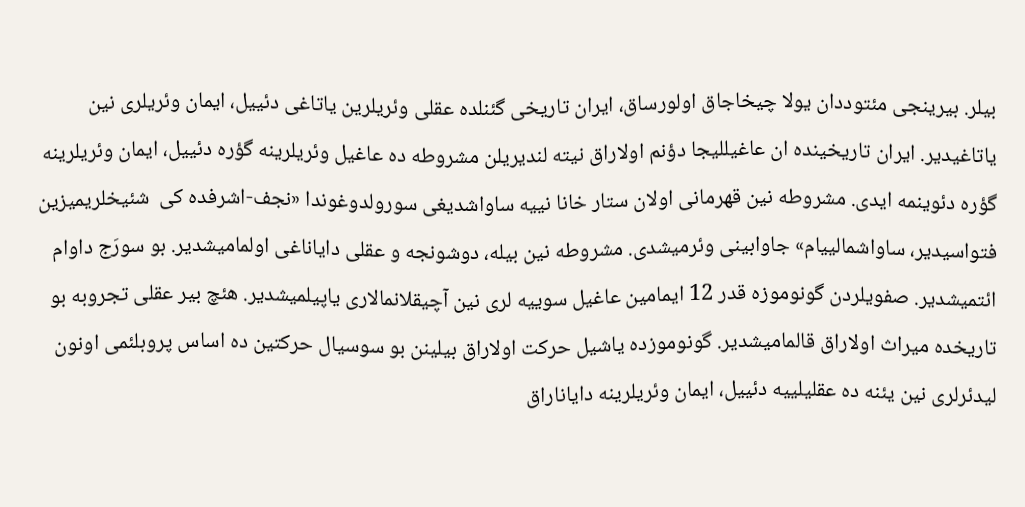بیلر. بیرینجی مئتوددان یولا چیخاجاق اولورساق، ایران تاریخی گئنلده عقلی وئریلرین یاتاغی دئییل، ایمان وئریلری نین یاتاغیدیر. ایران تاریخینده ان عاغیللیجا دؤنم اولاراق نیته لندیریلن مشروطه ده عاغیل وئریلرینه گؤره دئییل، ایمان وئریلرینه گؤره دئوینمه ایدی. مشروطه نین قهرمانی اولان ستار خانا نییه ساواشدیغی سورولدوغوندا «نجف-اشرفده کی  شئیخلریمیزین فتواسیدیر، ساواشمالییام» جاوابینی وئرمیشدی. مشروطه نین بیله، دوشونجه و عقلی دایاناغی اولمامیشدیر. بو سورَج داوام ائتمیشدیر. صفویلردن گونوموزه قدر 12 ایمامین عاغیل سوییه لری نین آچیقلانمالاری یاپیلمیشدیر. هئچ بیر عقلی تجروبه بو تاریخده میراث اولاراق قالمامیشدیر. گونوموزده یاشیل حرکت اولاراق بیلینن بو سوسیال حرکتین ده اساس پروبلئمی اونون لیدئرلری نین یئنه ده عقلیلییه دئییل، ایمان وئریلرینه دایاناراق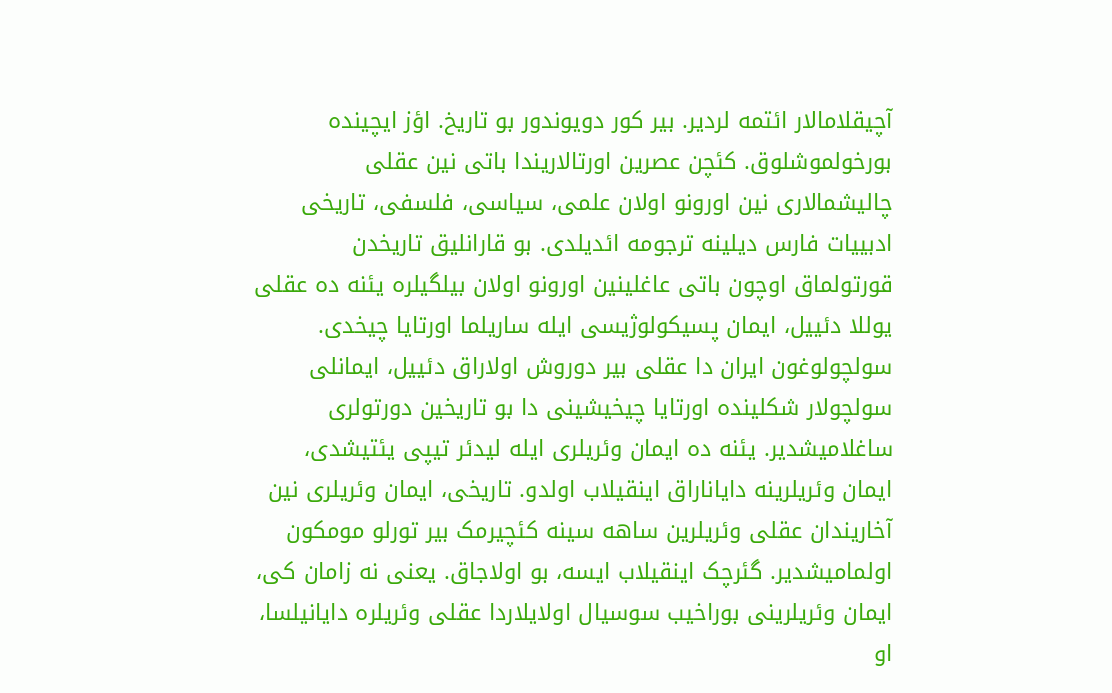آچیقلامالار ائتمه لردیر. بیر کور دویوندور بو تاریخ. اؤز ایچینده بورخولموشلوق. کئچن عصرین اورتالاریندا باتی نین عقلی چالیشمالاری نین اورونو اولان علمی، سیاسی، فلسفی، تاریخی ادبییات فارس دیلینه ترجومه ائدیلدی. بو قارانلیق تاریخدن قورتولماق اوچون باتی عاغلینین اورونو اولان بیلگیلره یئنه ده عقلی یوللا دئییل، ایمان پسیکولوژیسی ایله ساریلما اورتایا چیخدی. سولچولوغون ایران دا عقلی بیر دوروش اولاراق دئییل، ایمانلی سولچولار شکلینده اورتایا چیخیشینی دا بو تاریخین دورتولری ساغلامیشدیر. یئنه ده ایمان وئریلری ایله لیدئر تیپی یئتیشدی، ایمان وئریلرینه دایاناراق اینقیلاب اولدو. تاریخی، ایمان وئریلری نین آخاریندان عقلی وئریلرین ساهه سینه کئچیرمک بیر تورلو مومکون اولمامیشدیر. گئرچک اینقیلاب ایسه، بو اولاجاق. یعنی نه زامان کی، ایمان وئریلرینی بوراخیب سوسیال اولایلاردا عقلی وئریلره دایانیلسا، او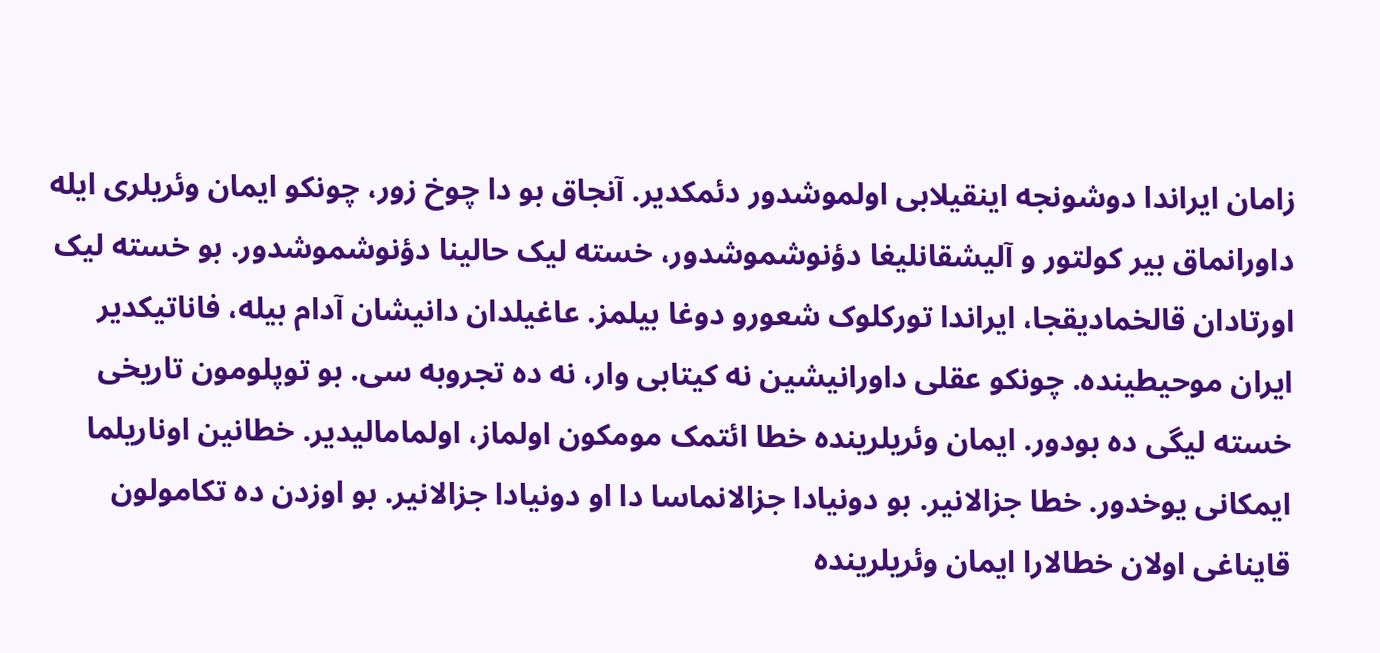زامان ایراندا دوشونجه اینقیلابی اولموشدور دئمکدیر. آنجاق بو دا چوخ زور، چونکو ایمان وئریلری ایله داورانماق بیر کولتور و آلیشقانلیغا دؤنوشموشدور، خسته لیک حالینا دؤنوشموشدور. بو خسته لیک اورتادان قالخمادیقجا، ایراندا تورکلوک شعورو دوغا بیلمز. عاغیلدان دانیشان آدام بیله، فاناتیکدیر ایران موحیطینده. چونکو عقلی داورانیشین نه کیتابی وار، نه ده تجروبه سی. بو توپلومون تاریخی خسته لیگی ده بودور. ایمان وئریلرینده خطا ائتمک مومکون اولماز، اولمامالیدیر. خطانین اوناریلما ایمکانی یوخدور. خطا جزالانیر. بو دونیادا جزالانماسا دا او دونیادا جزالانیر. بو اوزدن ده تکامولون قایناغی اولان خطالارا ایمان وئریلرینده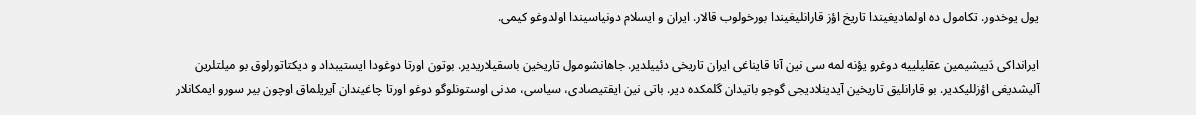یول یوخدور. تکامول ده اولمادیغیندا تاریخ اؤز قارانلیغیندا بورخولوب قالار. ایران و ایسلام دونیاسیندا اولدوغو کیمی.

ایرانداکی دَییشیمین عقلیلییه دوغرو یؤنه لمه سی نین آنا قایناغی ایران تاریخی دئییلدیر. جاهانشومول تاریخین باسقیلاریدیر. بوتون اورتا دوغودا ایستیبداد و دیکتاتورلوق بو میلتلرین آلیشدیغی اؤزللیکدیر. بو قارانلیق تاریخین آیدینلادیجی گوجو باتیدان گلمکده دیر. باتی نین ایقتیصادی، سیاسی، مدنی اوستونلوگو دوغو اورتا چاغیندان آیریلماق اوچون بیر سورو ایمکانلار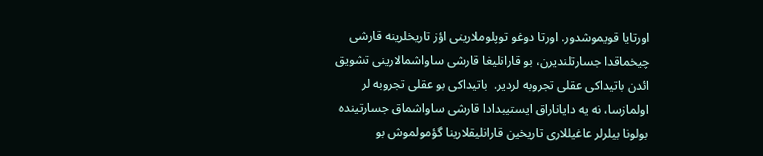اورتایا قویموشدور. اورتا دوغو توپلوملارینی اؤز تاریخلرینه قارشی چیخماقدا جسارتلندیرن، بو قارانلیغا قارشی ساواشمالارینی تشویق ائدن باتیداکی عقلی تجروبه لردیر.  باتیداکی بو عقلی تجروبه لر اولمازسا، نه یه دایاناراق ایستیبدادا قارشی ساواشماق جسارتینده بولونا بیلرلر عاغیللاری تاریخین قارانلیقلارینا گؤمولموش بو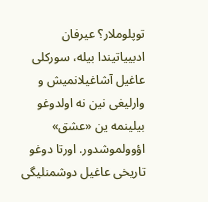توپلوملار؟ عیرفان ادبییاتیندا بیله، سورکلی عاغیل آشاغیلانمیش و وارلیغی نین نه اولدوغو بیلینمه ین «عشق»  اؤوولموشدور. اورتا دوغو تاریخی عاغیل دوشمنلیگی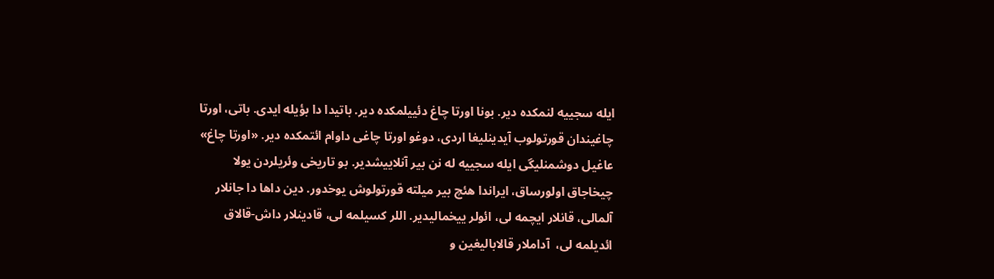ایله سجییه لنمکده دیر. بونا اورتا چاغ دئییلمکده دیر. باتیدا دا بؤیله ایدی. باتی، اورتا چاغیندان قورتولوب آیدینلیغا اردی، دوغو اورتا چاغی داوام ائتمکده دیر. «اورتا چاغ» عاغیل دوشمنلیگی ایله سجییه له نن بیر آنلاییشدیر. بو تاریخی وئریلردن یولا چیخاجاق اولورساق، ایراندا هئچ بیر میلته قورتولوش یوخدور. دین داها دا جانلار آلمالی، قانلار ایچمه لی، ائولر ییخمالیدیر. اللر کسیلمه لی، قادینلار داش-قالاق ائدیلمه لی،  آداملار قالابالیغین و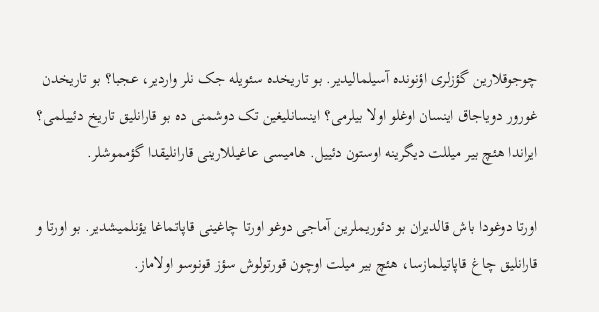چوجوقلارین گؤزلری اؤنونده آسیلمالیدیر. بو تاریخده سئویله جک نلر واردیر، عجبا؟ بو تاریخدن غورور دویاجاق اینسان اوغلو اولا بیلرمی؟ اینسانلیغین تک دوشمنی ده بو قارانلیق تاریخ دئییلمی؟  ایراندا هئچ بیر میللت دیگرینه اوستون دئییل. هامیسی عاغیللارینی قارانلیقدا گؤمموشلر.

اورتا دوغودا باش قالدیران بو دئوریملرین آماجی دوغو اورتا چاغینی قاپاتماغا یؤنلمیشدیر. بو اورتا و قارانلیق چاغ قاپاتیلمازسا، هئچ بیر میلت اوچون قورتولوش سؤز قونوسو اولاماز.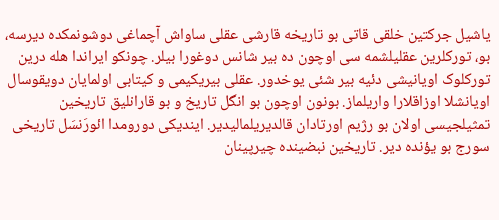یاشیل جرکتین خلقی قاتی بو تاریخه قارشی عقلی ساواش آچماغی دوشونمکده دیرسه، بو، تورکلرین عقلیلشمه سی اوچون ده بیر شانس دوغورا بیلر. چونکو ایراندا هله درین تورکلوک اویانیشی دئیه بیر شئی یوخدور. عقلی بیریکیمی و کیتابی اولمایان دویقوسال اویانشلا اوزاقلارا واریلماز. بونون اوچون بو انگل تاریخ و بو قارانلیق تاریخین تمثیلجیسی اولان بو رژیم اورتادان قالدیریلمالیدیر. ایندیکی دورومدا ائورَنسَل تاریخی سورج بو یؤنده دیر. تاریخین نبضینده چیرپینان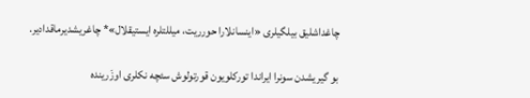چاغداشلیق بیلگیلری «اینسانلارا حورریت، میللتلره ایستیقلال»* چاغریشدیرماقدادیر.

بو گیریشدن سونرا ایراندا تورکلویون قورتولوش سئچه نکلری اوزَرینده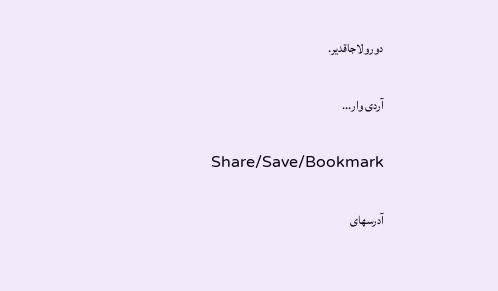دورولاجاقدیر.

آردی وار...

Share/Save/Bookmark

آدرسهای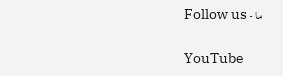ما - Follow us

YouTube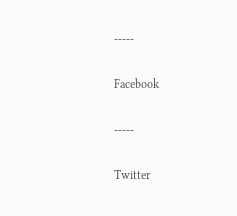-----

Facebook

-----

Twitter